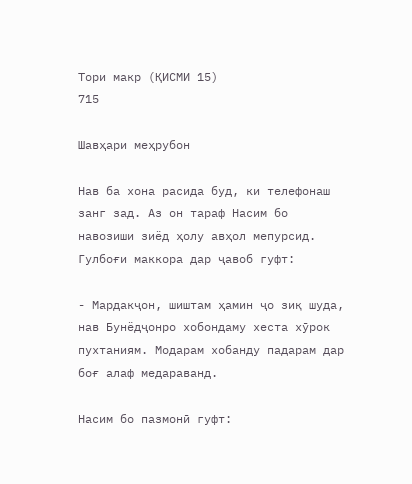Тори макр (ҚИСМИ 15)
715

Шавҳари меҳрубон

Нав ба хона расида буд, ки телефонаш занг зад. Аз он тараф Насим бо навозиши зиёд ҳолу авҳол мепурсид. Гулбоғи маккора дар ҷавоб гуфт:

- Мардакҷон, шиштам ҳамин ҷо зиқ шуда, нав Бунёдҷонро хобондаму хеста хӯрок пухтаниям. Модарам хобанду падарам дар боғ алаф медараванд.

Насим бо пазмонӣ гуфт: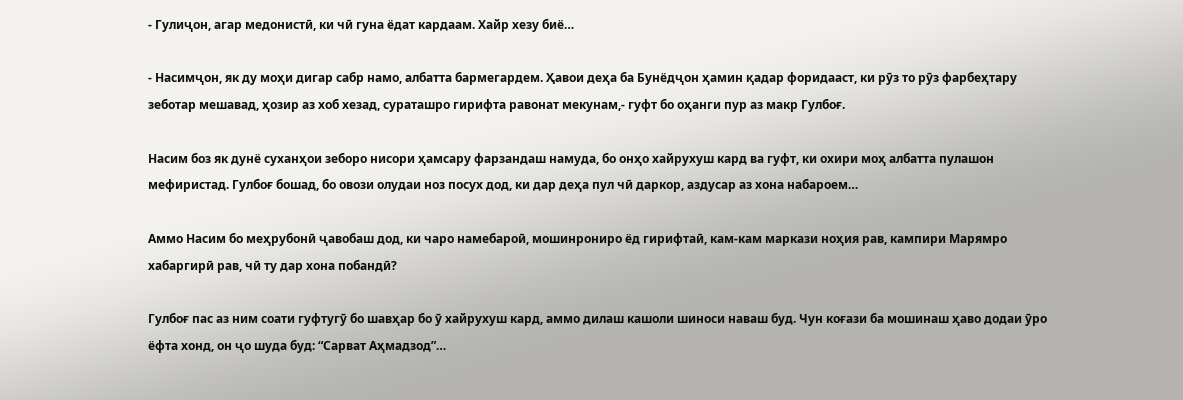- Гулиҷон, агар медонистӣ, ки чӣ гуна ёдат кардаам. Хайр хезу биё…

- Насимҷон, як ду моҳи дигар сабр намо, албатта бармегардем. Ҳавои деҳа ба Бунёдҷон ҳамин қадар форидааст, ки рӯз то рӯз фарбеҳтару зеботар мешавад, ҳозир аз хоб хезад, сураташро гирифта равонат мекунам,- гуфт бо оҳанги пур аз макр Гулбоғ.

Насим боз як дунё суханҳои зеборо нисори ҳамсару фарзандаш намуда, бо онҳо хайрухуш кард ва гуфт, ки охири моҳ албатта пулашон мефиристад. Гулбоғ бошад, бо овози олудаи ноз посух дод, ки дар деҳа пул чӣ даркор, аздусар аз хона набароем…

Аммо Насим бо меҳрубонӣ ҷавобаш дод, ки чаро намебароӣ, мошинрониро ёд гирифтаӣ, кам-кам маркази ноҳия рав, кампири Марямро хабаргирӣ рав, чӣ ту дар хона побандӣ?

Гулбоғ пас аз ним соати гуфтугӯ бо шавҳар бо ӯ хайрухуш кард, аммо дилаш кашоли шиноси наваш буд. Чун коғази ба мошинаш ҳаво додаи ӯро ёфта хонд, он ҷо шуда буд: “Сарват Аҳмадзод”…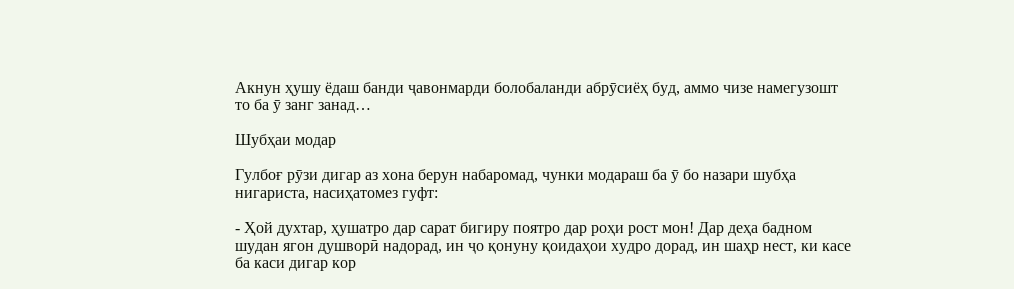Акнун ҳушу ёдаш банди ҷавонмарди болобаланди абрӯсиёҳ буд, аммо чизе намегузошт то ба ӯ занг занад…

Шубҳаи модар

Гулбоғ рӯзи дигар аз хона берун набаромад, чунки модараш ба ӯ бо назари шубҳа нигариста, насиҳатомез гуфт:

- Ҳой духтар, ҳушатро дар сарат бигиру поятро дар роҳи рост мон! Дар деҳа бадном шудан ягон душворӣ надорад, ин ҷо қонуну қоидаҳои худро дорад, ин шаҳр нест, ки касе ба каси дигар кор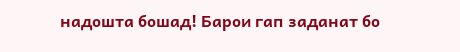надошта бошад! Барои гап заданат бо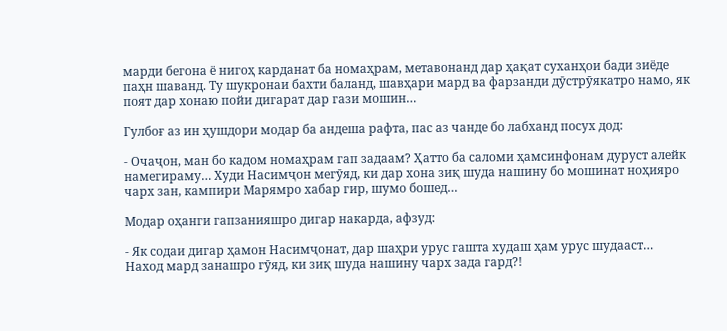марди бегона ё нигоҳ карданат ба номаҳрам, метавонанд дар ҳақат суханҳои бади зиёде паҳн шаванд. Ту шукронаи бахти баланд, шавҳари мард ва фарзанди дӯстрӯякатро намо, як поят дар хонаю пойи дигарат дар гази мошин…

Гулбоғ аз ин ҳушдори модар ба андеша рафта, пас аз чанде бо лабханд посух дод:

- Очаҷон, ман бо кадом номаҳрам гап задаам? Ҳатто ба саломи ҳамсинфонам дуруст алейк намегираму… Худи Насимҷон мегӯяд, ки дар хона зиқ шуда нашину бо мошинат ноҳияро чарх зан, кампири Марямро хабар гир, шумо бошед…

Модар оҳанги гапзанияшро дигар накарда, афзуд:

- Як содаи дигар ҳамон Насимҷонат, дар шаҳри урус гашта худаш ҳам урус шудааст… Наход мард занашро гӯяд, ки зиқ шуда нашину чарх зада гард?!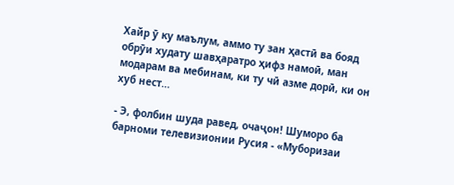Хайр ӯ ку маълум, аммо ту зан ҳастӣ ва бояд обрӯи худату шавҳаратро ҳифз намоӣ, ман модарам ва мебинам, ки ту чӣ азме дорӣ, ки он хуб нест…

- Э, фолбин шуда равед, очаҷон! Шуморо ба барноми телевизионии Русия - «Муборизаи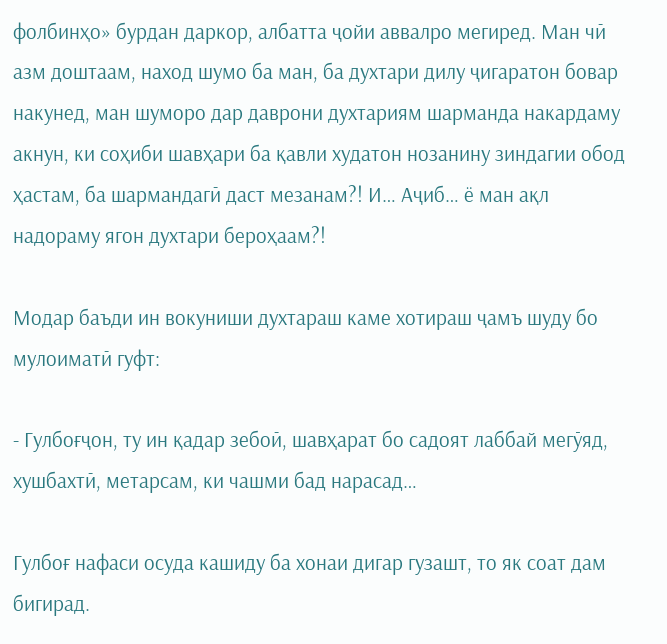фолбинҳо» бурдан даркор, албатта ҷойи аввалро мегиред. Ман чӣ азм доштаам, наход шумо ба ман, ба духтари дилу ҷигаратон бовар накунед, ман шуморо дар даврони духтариям шарманда накардаму акнун, ки соҳиби шавҳари ба қавли худатон нозанину зиндагии обод ҳастам, ба шармандагӣ даст мезанам?! И… Аҷиб… ё ман ақл надораму ягон духтари бероҳаам?!

Модар баъди ин вокуниши духтараш каме хотираш ҷамъ шуду бо мулоиматӣ гуфт:

- Гулбоғҷон, ту ин қадар зебоӣ, шавҳарат бо садоят лаббай мегӯяд, хушбахтӣ, метарсам, ки чашми бад нарасад…

Гулбоғ нафаси осуда кашиду ба хонаи дигар гузашт, то як соат дам бигирад.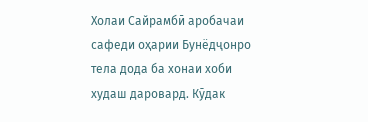Холаи Сайрамбӣ аробачаи сафеди оҳарии Бунёдҷонро тела дода ба хонаи хоби худаш даровард. Кӯдак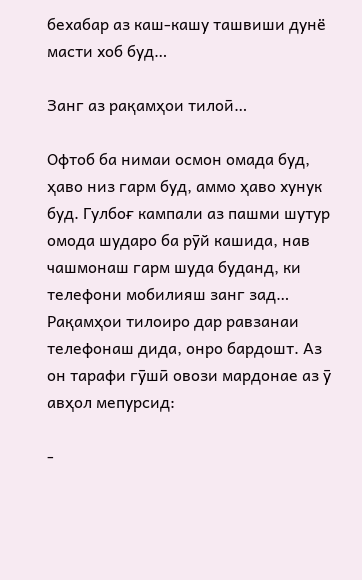бехабар аз каш-кашу ташвиши дунё масти хоб буд…

Занг аз рақамҳои тилоӣ…

Офтоб ба нимаи осмон омада буд, ҳаво низ гарм буд, аммо ҳаво хунук буд. Гулбоғ кампали аз пашми шутур омода шударо ба рӯй кашида, нав чашмонаш гарм шуда буданд, ки телефони мобилияш занг зад… Рақамҳои тилоиро дар равзанаи телефонаш дида, онро бардошт. Аз он тарафи гӯшӣ овози мардонае аз ӯ авҳол мепурсид:

-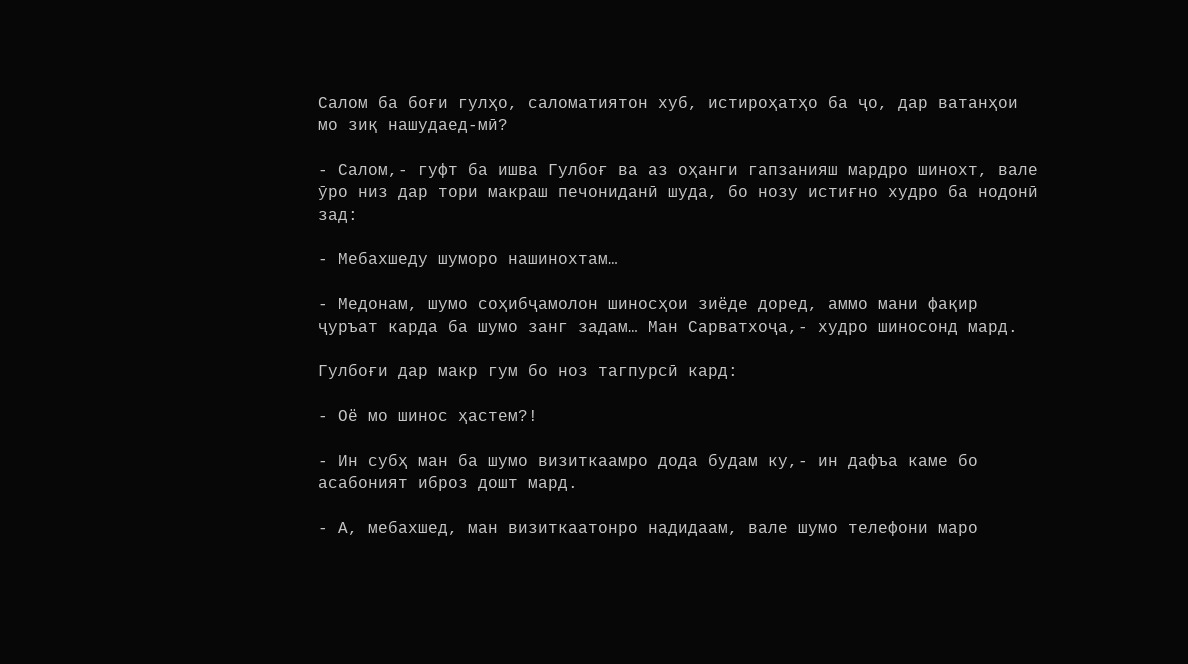Салом ба боғи гулҳо, саломатиятон хуб, истироҳатҳо ба ҷо, дар ватанҳои мо зиқ нашудаед-мӣ?

- Салом,- гуфт ба ишва Гулбоғ ва аз оҳанги гапзанияш мардро шинохт, вале ӯро низ дар тори макраш печониданӣ шуда, бо нозу истиғно худро ба нодонӣ зад:

- Мебахшеду шуморо нашинохтам…

- Медонам, шумо соҳибҷамолон шиносҳои зиёде доред, аммо мани фақир ҷуръат карда ба шумо занг задам… Ман Сарватхоҷа,- худро шиносонд мард.

Гулбоғи дар макр гум бо ноз тагпурсӣ кард:

- Оё мо шинос ҳастем?!

- Ин субҳ ман ба шумо визиткаамро дода будам ку,- ин дафъа каме бо асабоният иброз дошт мард.

- А, мебахшед, ман визиткаатонро надидаам, вале шумо телефони маро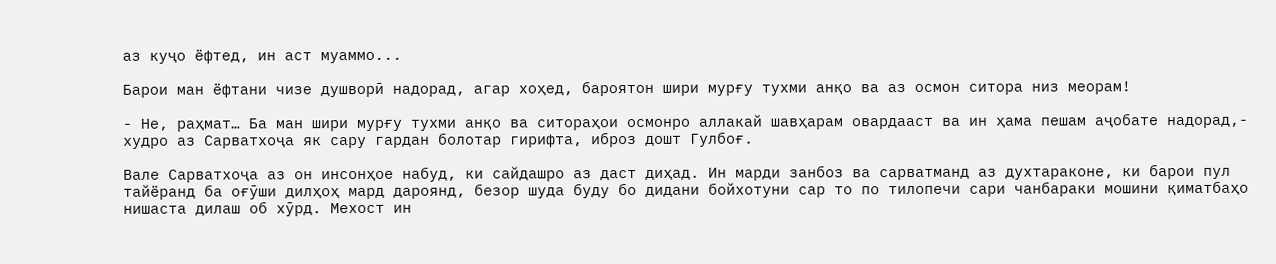аз куҷо ёфтед, ин аст муаммо...

Барои ман ёфтани чизе душворӣ надорад, агар хоҳед, бароятон шири мурғу тухми анқо ва аз осмон ситора низ меорам!

- Не, раҳмат… Ба ман шири мурғу тухми анқо ва ситораҳои осмонро аллакай шавҳарам овардааст ва ин ҳама пешам аҷобате надорад,- худро аз Сарватхоҷа як сару гардан болотар гирифта, иброз дошт Гулбоғ.

Вале Сарватхоҷа аз он инсонҳое набуд, ки сайдашро аз даст диҳад. Ин марди занбоз ва сарватманд аз духтараконе, ки барои пул тайёранд ба оғӯши дилҳоҳ мард дароянд, безор шуда буду бо дидани бойхотуни сар то по тилопечи сари чанбараки мошини қиматбаҳо нишаста дилаш об хӯрд. Мехост ин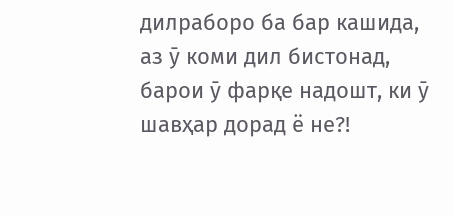дилраборо ба бар кашида, аз ӯ коми дил бистонад, барои ӯ фарқе надошт, ки ӯ шавҳар дорад ё не?!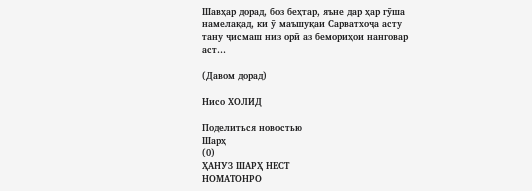Шавҳар дорад, боз беҳтар, яъне дар ҳар гӯша намелақад, ки ӯ маъшуқаи Сарватхоҷа асту тану ҷисмаш низ орӣ аз бемориҳои нанговар аст…

(Давом дорад)

Нисо ХОЛИД

Поделиться новостью
Шарҳ
(0)
ҲАНУЗ ШАРҲ НЕСТ
НОМАТОНРО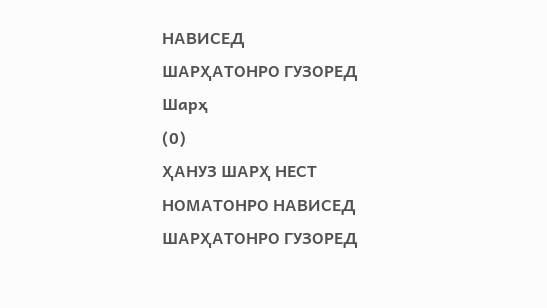НАВИСЕД
ШАРҲАТОНРО ГУЗОРЕД
Шарҳ
(0)
ҲАНУЗ ШАРҲ НЕСТ
НОМАТОНРО НАВИСЕД
ШАРҲАТОНРО ГУЗОРЕД